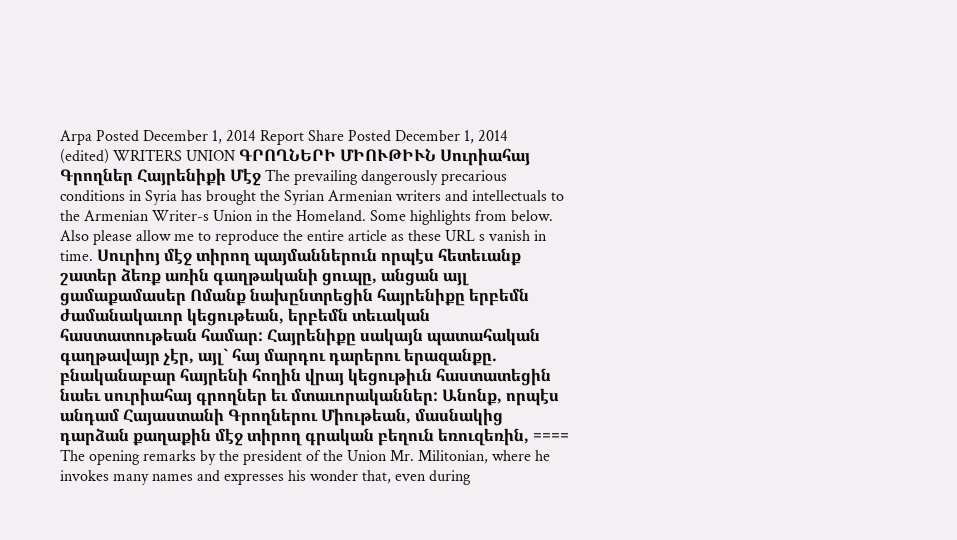Arpa Posted December 1, 2014 Report Share Posted December 1, 2014 (edited) WRITERS UNION ԳՐՈՂՆԵՐԻ ՄԻՈՒԹԻՒՆ Սուրիահայ Գրողներ Հայրենիքի Մէջ The prevailing dangerously precarious conditions in Syria has brought the Syrian Armenian writers and intellectuals to the Armenian Writer-s Union in the Homeland. Some highlights from below. Also please allow me to reproduce the entire article as these URL s vanish in time. Սուրիոյ մէջ տիրող պայմաններուն որպէս հետեւանք շատեր ձեռք առին գաղթականի ցուպը, անցան այլ ցամաքամասեր Ոմանք նախընտրեցին հայրենիքը երբեմն ժամանակաւոր կեցութեան, երբեմն տեւական հաստատութեան համար: Հայրենիքը սակայն պատահական գաղթավայր չէր, այլ` հայ մարդու դարերու երազանքը. բնականաբար հայրենի հողին վրայ կեցութիւն հաստատեցին նաեւ սուրիահայ գրողներ եւ մտաւորականներ: Անոնք, որպէս անդամ Հայաստանի Գրողներու Միութեան, մասնակից դարձան քաղաքին մէջ տիրող գրական բեղուն եռուզեռին, ==== The opening remarks by the president of the Union Mr. Militonian, where he invokes many names and expresses his wonder that, even during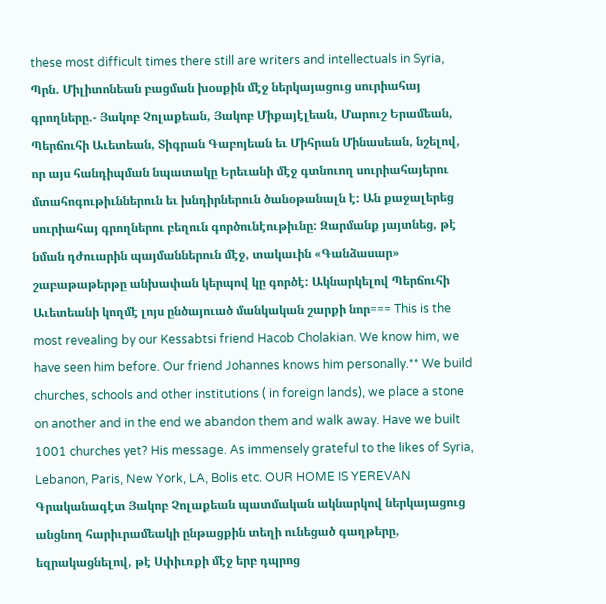these most difficult times there still are writers and intellectuals in Syria, Պրն. Միլիտոնեան բացման խօսքին մէջ ներկայացուց սուրիահայ գրողները.- Յակոբ Չոլաքեան, Յակոբ Միքայէլեան, Մարուշ Երամեան, Պերճուհի Աւետեան, Տիգրան Գաբոյեան եւ Միհրան Մինասեան, նշելով, որ այս հանդիպման նպատակը Երեւանի մէջ գտնուող սուրիահայերու մտահոգութիւններուն եւ խնդիրներուն ծանօթանալն է: Ան քաջալերեց սուրիահայ գրողներու բեղուն գործունէութիւնը: Զարմանք յայտնեց, թէ նման դժուարին պայմաններուն մէջ, տակաւին «Գանձասար» շաբաթաթերթը անխափան կերպով կը գործէ: Ակնարկելով Պերճուհի Աւետեանի կողմէ լոյս ընծայուած մանկական շարքի նոր=== This is the most revealing by our Kessabtsi friend Hacob Cholakian. We know him, we have seen him before. Our friend Johannes knows him personally.** We build churches, schools and other institutions ( in foreign lands), we place a stone on another and in the end we abandon them and walk away. Have we built 1001 churches yet? His message. As immensely grateful to the likes of Syria, Lebanon, Paris, New York, LA, Bolis etc. OUR HOME IS YEREVAN Գրականագէտ Յակոբ Չոլաքեան պատմական ակնարկով ներկայացուց անցնող հարիւրամեակի ընթացքին տեղի ունեցած գաղթերը, եզրակացնելով, թէ Սփիւռքի մէջ երբ դպրոց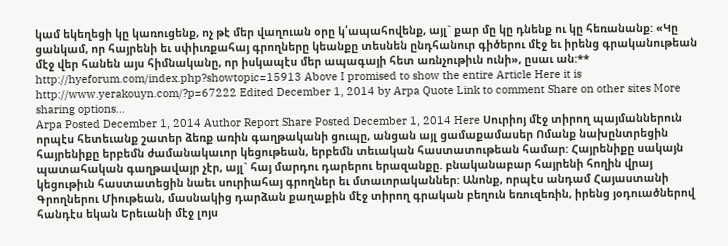կամ եկեղեցի կը կառուցենք, ոչ թէ մեր վաղուան օրը կ՛ապահովենք, այլ` քար մը կը դնենք ու կը հեռանանք: «Կը ցանկամ, որ հայրենի եւ սփիւռքահայ գրողները կեանքը տեսնեն ընդհանուր գիծերու մէջ եւ իրենց գրականութեան մէջ վեր հանեն այս հիմնականը, որ իսկապէս մեր ապագայի հետ առնչութիւն ունի», ըսաւ ան:** http://hyeforum.com/index.php?showtopic=15913 Above I promised to show the entire Article Here it is http://www.yerakouyn.com/?p=67222 Edited December 1, 2014 by Arpa Quote Link to comment Share on other sites More sharing options...
Arpa Posted December 1, 2014 Author Report Share Posted December 1, 2014 Here Սուրիոյ մէջ տիրող պայմաններուն որպէս հետեւանք շատեր ձեռք առին գաղթականի ցուպը, անցան այլ ցամաքամասեր Ոմանք նախընտրեցին հայրենիքը երբեմն ժամանակաւոր կեցութեան, երբեմն տեւական հաստատութեան համար: Հայրենիքը սակայն պատահական գաղթավայր չէր, այլ` հայ մարդու դարերու երազանքը. բնականաբար հայրենի հողին վրայ կեցութիւն հաստատեցին նաեւ սուրիահայ գրողներ եւ մտաւորականներ: Անոնք, որպէս անդամ Հայաստանի Գրողներու Միութեան, մասնակից դարձան քաղաքին մէջ տիրող գրական բեղուն եռուզեռին, իրենց յօդուածներով հանդէս եկան Երեւանի մէջ լոյս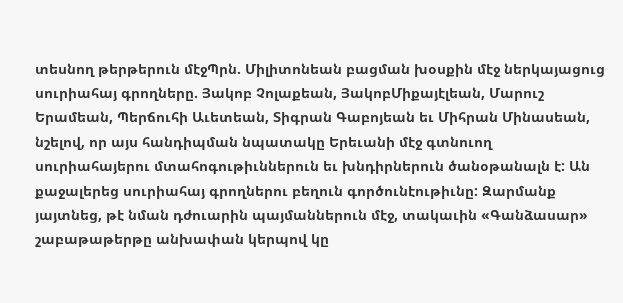տեսնող թերթերուն մէջՊրն. Միլիտոնեան բացման խօսքին մէջ ներկայացուց սուրիահայ գրողները. Յակոբ Չոլաքեան, ՅակոբՄիքայէլեան, Մարուշ Երամեան, Պերճուհի Աւետեան, Տիգրան Գաբոյեան եւ Միհրան Մինասեան, նշելով, որ այս հանդիպման նպատակը Երեւանի մէջ գտնուող սուրիահայերու մտահոգութիւններուն եւ խնդիրներուն ծանօթանալն է: Ան քաջալերեց սուրիահայ գրողներու բեղուն գործունէութիւնը: Զարմանք յայտնեց, թէ նման դժուարին պայմաններուն մէջ, տակաւին «Գանձասար» շաբաթաթերթը անխափան կերպով կը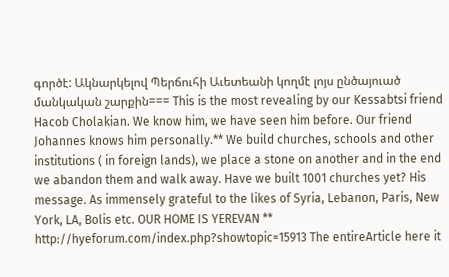գործէ: Ակնարկելով Պերճուհի Աւետեանի կողմէ լոյս ընծայուած մանկական շարքին=== This is the most revealing by our Kessabtsi friend Hacob Cholakian. We know him, we have seen him before. Our friend Johannes knows him personally.** We build churches, schools and other institutions ( in foreign lands), we place a stone on another and in the end we abandon them and walk away. Have we built 1001 churches yet? His message. As immensely grateful to the likes of Syria, Lebanon, Paris, New York, LA, Bolis etc. OUR HOME IS YEREVAN ** http://hyeforum.com/index.php?showtopic=15913 The entireArticle here it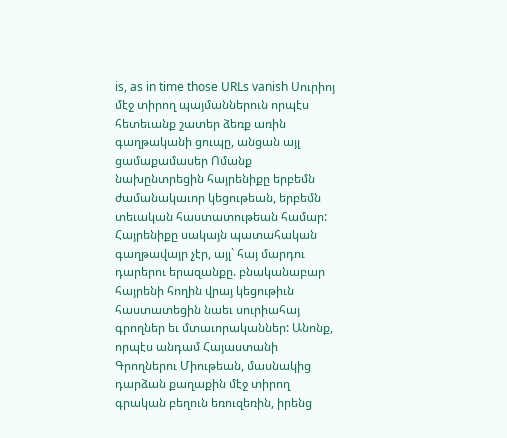is, as in time those URLs vanish Սուրիոյ մէջ տիրող պայմաններուն որպէս հետեւանք շատեր ձեռք առին գաղթականի ցուպը, անցան այլ ցամաքամասեր Ոմանք նախընտրեցին հայրենիքը երբեմն ժամանակաւոր կեցութեան, երբեմն տեւական հաստատութեան համար: Հայրենիքը սակայն պատահական գաղթավայր չէր, այլ` հայ մարդու դարերու երազանքը. բնականաբար հայրենի հողին վրայ կեցութիւն հաստատեցին նաեւ սուրիահայ գրողներ եւ մտաւորականներ: Անոնք, որպէս անդամ Հայաստանի Գրողներու Միութեան, մասնակից դարձան քաղաքին մէջ տիրող գրական բեղուն եռուզեռին, իրենց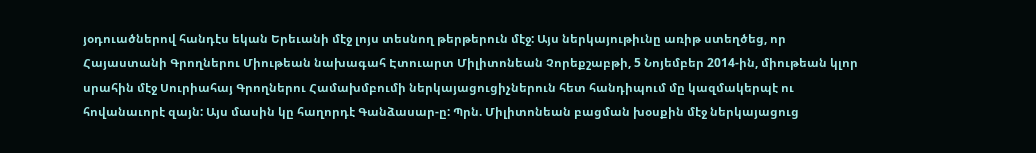յօդուածներով հանդէս եկան Երեւանի մէջ լոյս տեսնող թերթերուն մէջ: Այս ներկայութիւնը առիթ ստեղծեց, որ Հայաստանի Գրողներու Միութեան նախագահ Էտուարտ Միլիտոնեան Չորեքշաբթի, 5 Նոյեմբեր 2014-ին, միութեան կլոր սրահին մէջ Սուրիահայ Գրողներու Համախմբումի ներկայացուցիչներուն հետ հանդիպում մը կազմակերպէ ու հովանաւորէ զայն: Այս մասին կը հաղորդէ Գանձասար-ը: Պրն. Միլիտոնեան բացման խօսքին մէջ ներկայացուց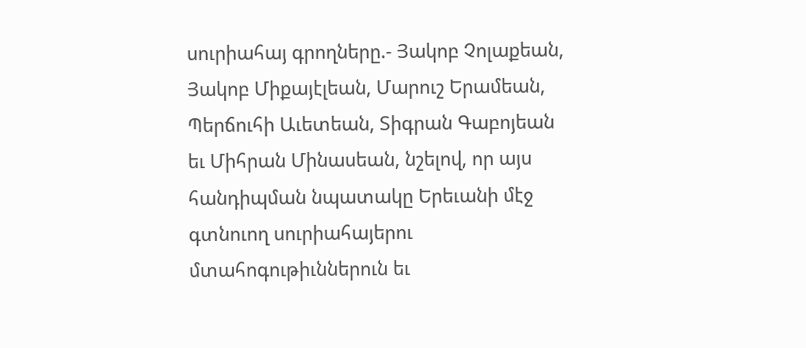սուրիահայ գրողները.- Յակոբ Չոլաքեան, Յակոբ Միքայէլեան, Մարուշ Երամեան, Պերճուհի Աւետեան, Տիգրան Գաբոյեան եւ Միհրան Մինասեան, նշելով, որ այս հանդիպման նպատակը Երեւանի մէջ գտնուող սուրիահայերու մտահոգութիւններուն եւ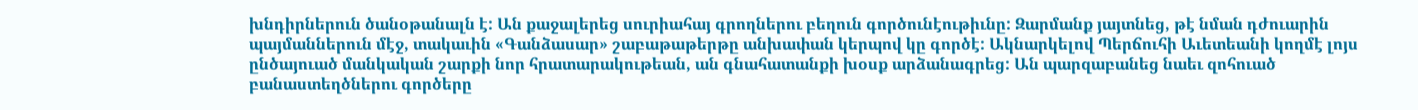խնդիրներուն ծանօթանալն է: Ան քաջալերեց սուրիահայ գրողներու բեղուն գործունէութիւնը: Զարմանք յայտնեց, թէ նման դժուարին պայմաններուն մէջ, տակաւին «Գանձասար» շաբաթաթերթը անխափան կերպով կը գործէ: Ակնարկելով Պերճուհի Աւետեանի կողմէ լոյս ընծայուած մանկական շարքի նոր հրատարակութեան, ան գնահատանքի խօսք արձանագրեց: Ան պարզաբանեց նաեւ զոհուած բանաստեղծներու գործերը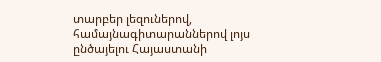տարբեր լեզուներով, համայնագիտարաններով լոյս ընծայելու Հայաստանի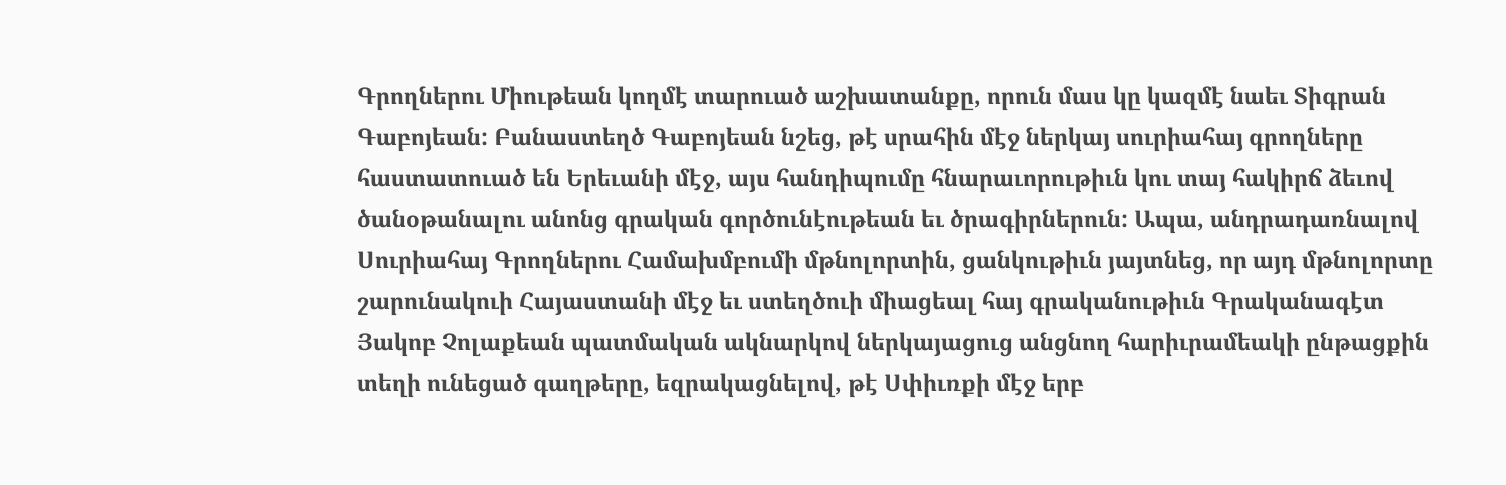Գրողներու Միութեան կողմէ տարուած աշխատանքը, որուն մաս կը կազմէ նաեւ Տիգրան Գաբոյեան: Բանաստեղծ Գաբոյեան նշեց, թէ սրահին մէջ ներկայ սուրիահայ գրողները հաստատուած են Երեւանի մէջ, այս հանդիպումը հնարաւորութիւն կու տայ հակիրճ ձեւով ծանօթանալու անոնց գրական գործունէութեան եւ ծրագիրներուն: Ապա, անդրադառնալով Սուրիահայ Գրողներու Համախմբումի մթնոլորտին, ցանկութիւն յայտնեց, որ այդ մթնոլորտը շարունակուի Հայաստանի մէջ եւ ստեղծուի միացեալ հայ գրականութիւն Գրականագէտ Յակոբ Չոլաքեան պատմական ակնարկով ներկայացուց անցնող հարիւրամեակի ընթացքին տեղի ունեցած գաղթերը, եզրակացնելով, թէ Սփիւռքի մէջ երբ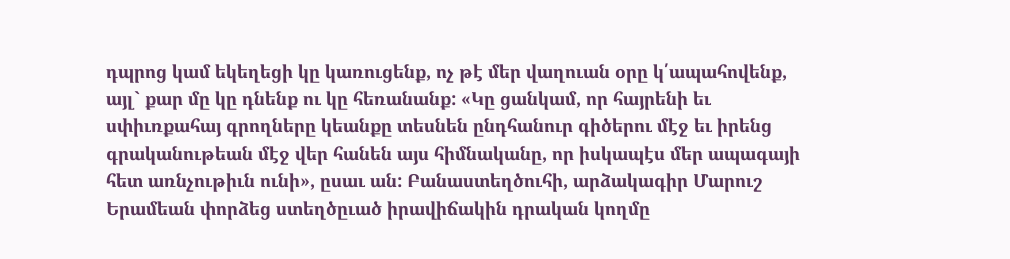դպրոց կամ եկեղեցի կը կառուցենք, ոչ թէ մեր վաղուան օրը կ՛ապահովենք, այլ` քար մը կը դնենք ու կը հեռանանք: «Կը ցանկամ, որ հայրենի եւ սփիւռքահայ գրողները կեանքը տեսնեն ընդհանուր գիծերու մէջ եւ իրենց գրականութեան մէջ վեր հանեն այս հիմնականը, որ իսկապէս մեր ապագայի հետ առնչութիւն ունի», ըսաւ ան: Բանաստեղծուհի, արձակագիր Մարուշ Երամեան փորձեց ստեղծըւած իրավիճակին դրական կողմը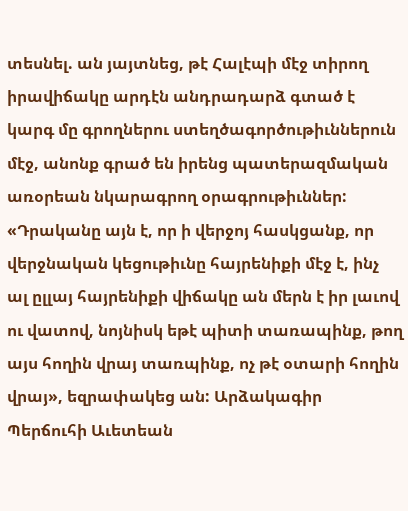տեսնել. ան յայտնեց, թէ Հալէպի մէջ տիրող իրավիճակը արդէն անդրադարձ գտած է կարգ մը գրողներու ստեղծագործութիւններուն մէջ, անոնք գրած են իրենց պատերազմական առօրեան նկարագրող օրագրութիւններ: «Դրականը այն է, որ ի վերջոյ հասկցանք, որ վերջնական կեցութիւնը հայրենիքի մէջ է, ինչ ալ ըլլայ հայրենիքի վիճակը ան մերն է իր լաւով ու վատով, նոյնիսկ եթէ պիտի տառապինք, թող այս հողին վրայ տառպինք, ոչ թէ օտարի հողին վրայ», եզրափակեց ան: Արձակագիր Պերճուհի Աւետեան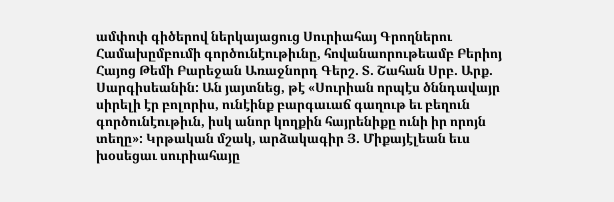ամփոփ գիծերով ներկայացուց Սուրիահայ Գրողներու Համախըմբումի գործունէութիւնը, հովանաորութեամբ Բերիոյ Հայոց Թեմի Բարեջան Առաջնորդ Գերշ. Տ. Շահան Սրբ. Արք. Սարգիսեանին: Ան յայտնեց, թէ «Սուրիան որպէս ծննդավայր սիրելի էր բոլորիս, ունէինք բարգաւաճ գաղութ եւ բեղուն գործունէութիւն, իսկ անոր կողքին հայրենիքը ունի իր որոյն տեղը»: Կրթական մշակ, արձակագիր Յ. Միքայէլեան եւս խօսեցաւ սուրիահայը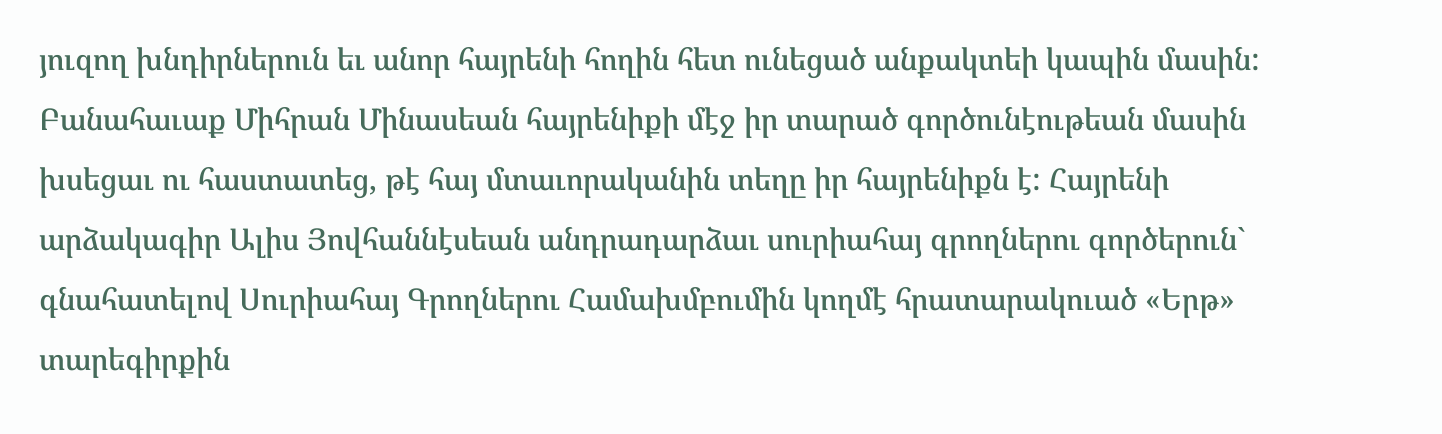յուզող խնդիրներուն եւ անոր հայրենի հողին հետ ունեցած անքակտեի կապին մասին: Բանահաւաք Միհրան Մինասեան հայրենիքի մէջ իր տարած գործունէութեան մասին խսեցաւ ու հաստատեց, թէ հայ մտաւորականին տեղը իր հայրենիքն է: Հայրենի արձակագիր Ալիս Յովհաննէսեան անդրադարձաւ սուրիահայ գրողներու գործերուն` գնահատելով Սուրիահայ Գրողներու Համախմբումին կողմէ հրատարակուած «Երթ» տարեգիրքին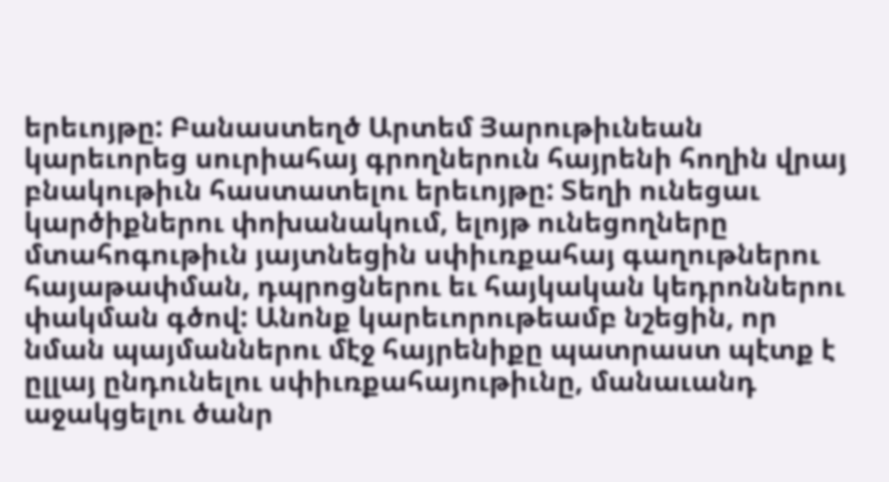երեւոյթը: Բանաստեղծ Արտեմ Յարութիւնեան կարեւորեց սուրիահայ գրողներուն հայրենի հողին վրայ բնակութիւն հաստատելու երեւոյթը: Տեղի ունեցաւ կարծիքներու փոխանակում, ելոյթ ունեցողները մտահոգութիւն յայտնեցին սփիւռքահայ գաղութներու հայաթափման, դպրոցներու եւ հայկական կեդրոններու փակման գծով: Անոնք կարեւորութեամբ նշեցին, որ նման պայմաններու մէջ հայրենիքը պատրաստ պէտք է ըլլայ ընդունելու սփիւռքահայութիւնը, մանաւանդ աջակցելու ծանր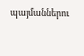պայմաններու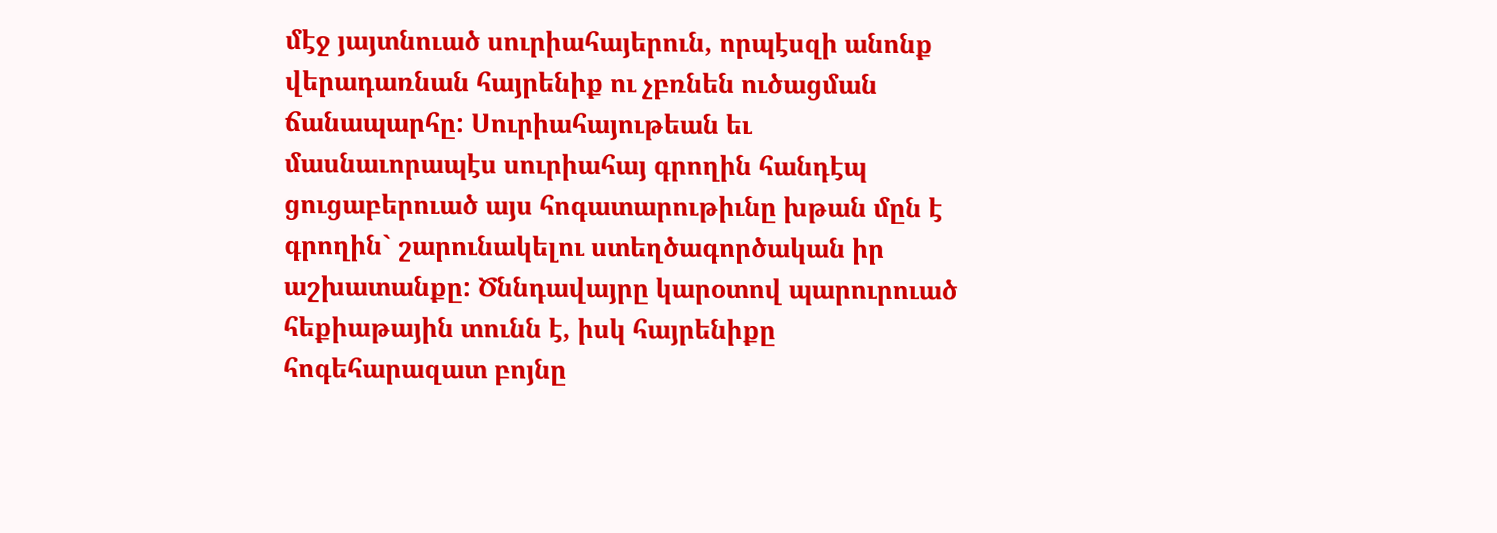մէջ յայտնուած սուրիահայերուն, որպէսզի անոնք վերադառնան հայրենիք ու չբռնեն ուծացման ճանապարհը: Սուրիահայութեան եւ մասնաւորապէս սուրիահայ գրողին հանդէպ ցուցաբերուած այս հոգատարութիւնը խթան մըն է գրողին` շարունակելու ստեղծագործական իր աշխատանքը: Ծննդավայրը կարօտով պարուրուած հեքիաթային տունն է, իսկ հայրենիքը հոգեհարազատ բոյնը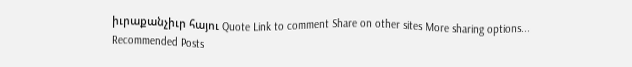իւրաքանչիւր հայու Quote Link to comment Share on other sites More sharing options...
Recommended Posts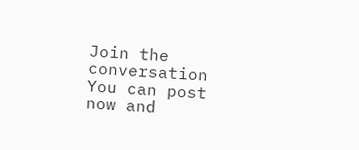Join the conversation
You can post now and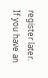register later. If you have an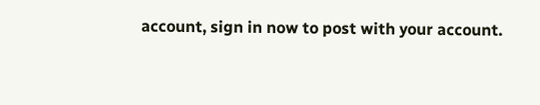account, sign in now to post with your account.